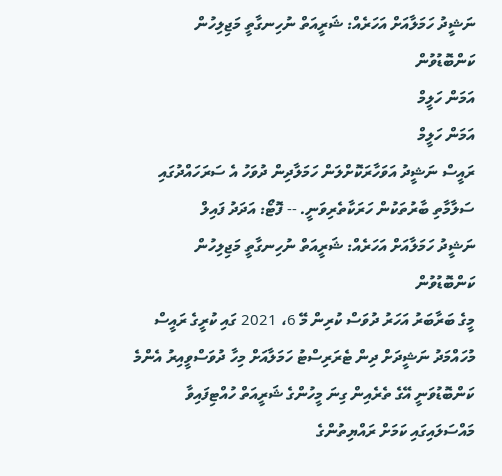ނަޝީދު ހަމަލާއަށް އަހަރެއް: ޝަރީއަތް ނުހިނގާތީ މަޖިލިހުން ކަންބޮޑުވުން
އަމަން ހަލީމް
އަމަން ހަލީމް
ރައީސް ނަޝީދު އަވަހާރަކޮށްލަން ހަމަލާދިން ދުވަހު އެ ސަރަހައްދުގައި ސަލާމާތި ބާރުތަކުން ހަރަކާތެރިވަނީ. -- ފޮޓޯ: އަދަދު ފައިލް
ނަޝީދު ހަމަލާއަށް އަހަރެއް: ޝަރީއަތް ނުހިނގާތީ މަޖިލިހުން ކަންބޮޑުވުން
މީގެ ބަރާބަރު އަހަރު ދުވަސް ކުރިން މޭ 6، 2021 ގައި ކުރީގެ ރައީސް މުހައްމަދު ނަޝީދަށް ދިން ޓެރަރިސްޓު ހަމަލާއަށް މިހާ ދުވަސްވީއިރު އެންމެ ކަންބޮޑުވަނީ އޭގެ ތެރެއިން ގިނަ މީހުންގެ ޝަރީއަތް ހުއްޓިފައިވާ މައްސަލައިގައި ކަމަށް ރައްޔިތުންގެ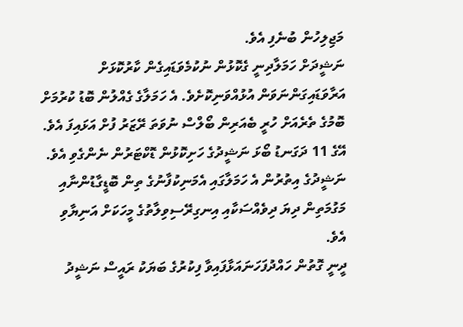މަޖިލިހުން ބުނެފި އެވެ.
ނަޝީދަށް ހަމަލާދިނީ ގެކޮޅުން ނުކުމެވަޑައިގެން ކާރުކޮޅަށް އަރާވަޑައިގަންނަވަން އުޅުއްވަނިކޮށެވެ. އެ ހަމަލާގެ ގެއްލުން ބޮޑު ކުރުމަށް ބޮމުގެ ތެރެއަށް ހުރީ ބެއަރިން ބޯލްސް ނުވަތަ ރޭޒަރު ފުށް އަޅައިފަ އެވެ. އޭގެ 11 ދަގަނޑު ބޯޅަ ނަޝީދުގެ ހަށިކޮޅުން ޑޮކްޓަރުން ނެންގެވި އެވެ.
ނަޝީދުގެ އިތުރުން އެ ހަމަލާގައި އެމަނިކުފާނުގެ ތިން ބޮޑީގާޑުންނާއި މަގުމަތިން ދިޔަ ދިވެއްސަކާއި އިނގިރޭސިވިލާތުގެ މީހަކަށް އަނިޔާވި އެވެ.
ދީނީ ގޮތުން ހައްދުފަހަނައަޅާފައިވާ ފިކުރުގެ ބަޔަކު ރައީސް ނަޝީދު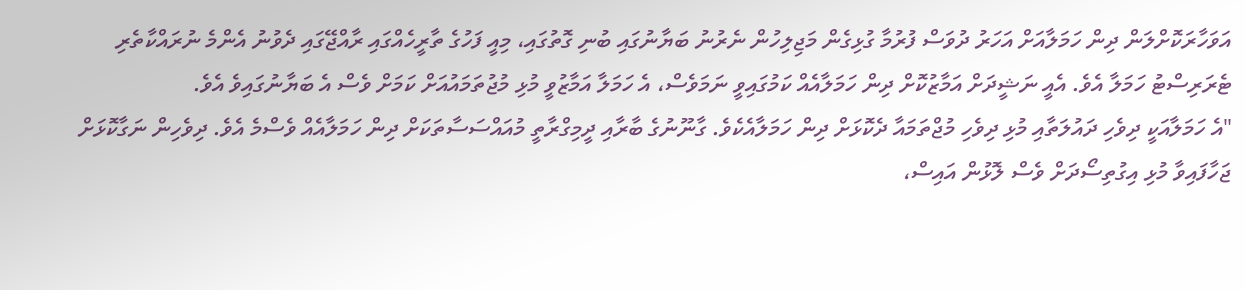އަވަހާރަކޮށްލަން ދިން ހަމަލާއަށް އަހަރު ދުވަސް ފުރުމާ ގުޅިގެން މަޖިލިހުން ނެރުނު ބަޔާނުގައި ބުނި ގޮތުގައި، މިއީ ފަހުގެ ތާރީހެއްގައި ރާއްޖޭގައި ދެވުނު އެންމެ ނުރައްކާތެރި ޓެރަރިސްޓު ހަމަލާ އެވެ. އެއީ ނަޝީދަށް އަމާޒުކޮށް ދިން ހަމަލާއެއް ކަމުގައިވީ ނަމަވެސް، އެ ހަމަލާ އަމާޒުވީ މުޅި މުޖުތަމައުއަށް ކަމަށް ވެސް އެ ބަޔާނުގައިވެ އެވެ.
"އެ ހަމަލާއަކީ ދިވެހި ދައުލަތާއި މުޅި ދިވެހި މުޖްތަމައާ ދެކޮޅަށް ދިން ހަމަލާއެކެވެ. ގާނޫނުގެ ބާރާއި ދީމިގްރާތީ މުއައްސަސާތަކަށް ދިން ހަމަލާއެއް ވެސްމެ އެވެ. ދިވެހިން ނަގާކޮޅަށް ޖަހާފައިވާ މުޅި އިގުތިސޯދަށް ވެސް ލޮޅުން އައިސް،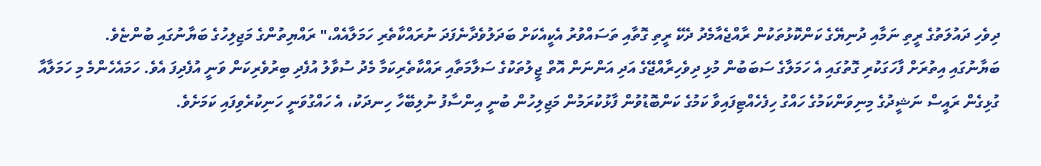ދިވެހި ދައުލަތުގެ ރީތި ނަމާއި ދުނިޔޭގެ ކަންކޮޅުތަކުން ރާއްޖެއާމެދު ދެކޭ ރީތި ގޮތާއި ތަސައްވުރު އެކީއެކަށް ބަދަލުވެދާނެފަދަ ނުރައްކާތެރި ހަމަލާއެއް،" ރައްޔިތުންގެ މަޖިލިހުގެ ބަޔާނުގައި ބުންޏެވެ.
ބަޔާނުގައި އިތުރަށް ފާހަގަކުރި ގޮތުގައި އެ ހަމަލާގެ ސަބަބުން މުޅި ދިވެހިރާއްޖޭގެ އަދި އަންނަން އޮތް ޖީލުތަކުގެ ސަލާމަތާއި ރައްކާތެރިކަމާ މެދު ސުވާލު އުފެދި ބިރުވެރިކަން ވަނީ އުފެދިފަ އެވެ. ހަމައެހެންމެ މި ހަމަލާއާ ގުޅިގެން ރައީސް ނަޝީދުގެ މިނިވަންކަމުގެ ހައްގު ހިފެހެއްޓިފައިވާ ކަމުގެ ކަންބޮޑުވުން ފާޅުކުރަމުން މަޖިލިހުން ބުނީ އިންސާފު ނުލިބޭހާ ހިނދަކު، އެ ހައްގުވަނީ ހަނިކުރެވިފައި ކަމަށެވެ.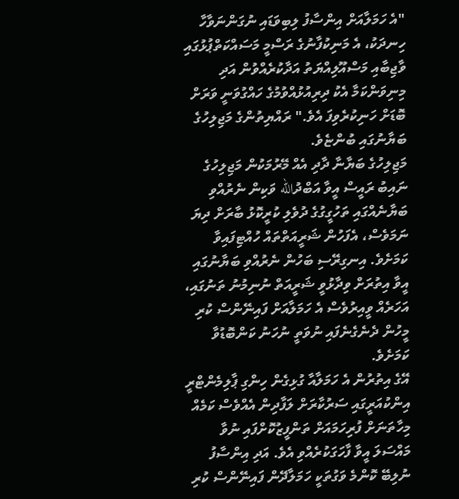"އެ ހަމަލާއަށް އިންސާފު ލިބިވަޑައި ނުގަންނަވާހާ ހިނދަކު، އެ މަނިކުފާނުގެ ރަސްމީ މަސައްކަތްޕުޅުގައި ވާޖިބާއި މަސްއޫލިއްޔަތު އަދާކުރެއްވުން އަދި މިނިވަންކަމާ އެކު ދިރިއުޅުއްވުމުގެ ހައްގުވަނީ ވަރަށް ބޮޑަށް ހަނިކުރެވިފަ އެވެ." ރައްޔިތުންގެ މަޖިލިހުގެ ބަޔާނުގައި ބުންޏެވެ.
މަޖިލިހުގެ ބަޔާނާ ދާދި އެއް މޭރުމަކުން މަޖިލިހުގެ ނައިބު ރައީސް އީވާ އަބްދުالله ވަކިން ނެރުއްވި ބަޔާނެއްގައި ތަހުގީގުގެ ދުވެލި ކުރީކޮޅު ބާރަށް ދިޔަ ނަމަވެސް، އެފަހުން ޝަރީއަތްތައް ހުއްޓިފައިވާ ކަމަށެވެ. އިނގިރޭސި ބަހުން ނެރުއްވި ބަޔާނުގައި އީވާ އިތުރަށް ވިދާޅުވީ ޝަރީއަތް ނުނިމުނު ތަނުގައި، އަހަރެއް ވީއިރުވެސް އެ ހަމަލާއަށް ފައިނޭންސް ކުރި މީހުން ދެނެގެނެފައި ނުވަތީ ނުހަނު ކަންބޮޑުވާ ކަމަށެވެ.
އޭގެ އިތުރުން އެ ހަމަލާއާ ގުޅިގެން ހިންގި ޕާލިމެންޓްރީ އިންކުއަރީގައި ސަރުކާރަށް ލަފާދިން އެއްވެސް ކަމެއް މިހާތަނަށް ފުރިހަމައަށް ތަންފީޒުކޮށްފައި ނުވާ މައްސަލަ އީވާ ފާހަގަކުރެއްވި އެވެ. އަދި އިންސާފު ނުލިބޭ ކޮންމެ ވަގުތަކީ ހަމަލާދޭން ފައިނޭންސް ކުރި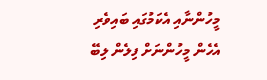މީހުންނާއި އެކަމުގައި ބައިވެރި އެހެން މީހުންނަށް ފިލެން ލިބޭ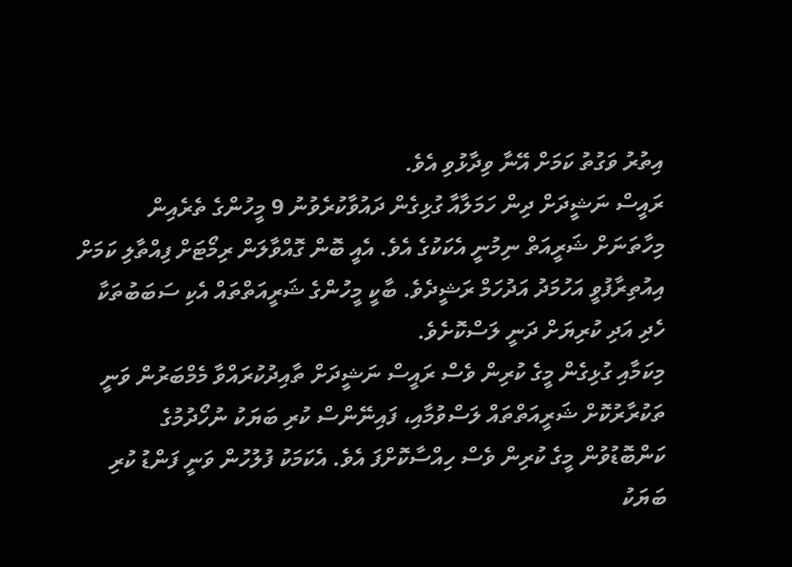އިތުރު ވަގުތު ކަމަށް އޭނާ ވިދާޅުވި އެވެ.
ރައީސް ނަޝީދަށް ދިން ހަމަލާއާ ގުޅިގެން ދައުވާކުރެވުނު 9 މީހުންގެ ތެރެއިން މިހާތަނަށް ޝަރީއަތް ނިމުނީ އެކަކުގެ އެވެ. އެއީ ބޮން ގޮއްވާލަން ރިމޯޓަށް ފިއްތާލި ކަމަށް އިއުތިރާފުވީ އަހުމަދު އަދުހަމް ރަޝީދެވެ. ބާކީ މީހުންގެ ޝަރީއަތްތައް އެކި ސަބަބުތަކާ ހެދި އަދި ކުރިޔަށް ދަނީ ލަސްކޮށެވެ.
މިކަމާއި ގުޅިގެން މީގެ ކުރިން ވެސް ރައީސް ނަޝީދަށް ތާއިދުކުރައްވާ މެމްބަރުން ވަނީ ތަކުރާރުކޮށް ޝަރީއަތްތައް ލަސްވުމާއި، ފައިނޭންސް ކުރި ބަޔަކު ނުހޯދުމުގެ ކަންބޮޑުވުން މީގެ ކުރިން ވެސް ހިއްސާކޮށްފަ އެވެ. އެކަމަކު ފުލުހުން ވަނީ ފަންޑު ކުރި ބަޔަކު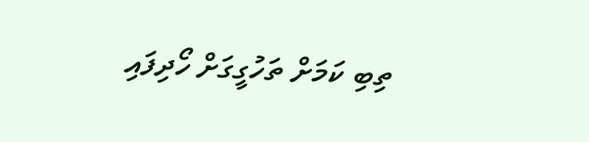ތިބި ކަމަށް ތަހުގީގަށް ހޯދިފައި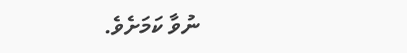ނުވާ ކަމަށެވެ.